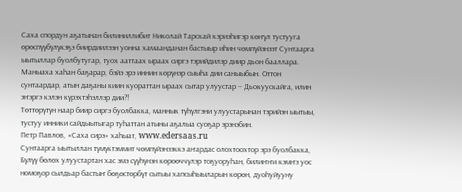Саха спордун аҕатынан билиниллибит Николай Тарскай кэриэһигэр көҥүл тустууга өрөспүүбүлүкэҕэ биирдиилээн уонна хамаанданан бастыыр иһин чөмпүйэнээт Сунтаарга ыытыллар буолбутугар, туох ааттаах ыраах сиргэ тэрийдилэр диир дьон бааллара. Маныаха хаһан баҕарар, бэйэ эрэ иннин көрүнэр сыыһа дии саныыбын. Оттон сунтаардар, атын даҕаны киин куораттан ыраах сытар улуустар – Дьокуускайга, илин эҥэргэ кэлэн күрэхтэһэллэр дии?!
Төттөрүтүн наар биир сиргэ буолбакка, маннык түһүлгэни улуустарынан тэрийэн ыытыы, тустуу инники сайдыытыгар туһаттан атыны аҕалыа суоҕар эрэнэбин.
Петр Павлов, «Саха сирэ» хаһыат, www.edersaas.ru
Сунтаарга ыытыллан түмүктэммит чөмпүйэнээккэ аҥардас олохтоохтор эрэ буолбакка, Бүлүү бөлөх улуустартан хас эмэ сүүһүнэн көрөөччүлэр тоҕуоруһан, билиҥҥи кэмҥэ уос номоҕор сылдьар бастыҥ бөҕөстөрбүт сытыы хапсыһыыларын көрөн, дуоһуйууну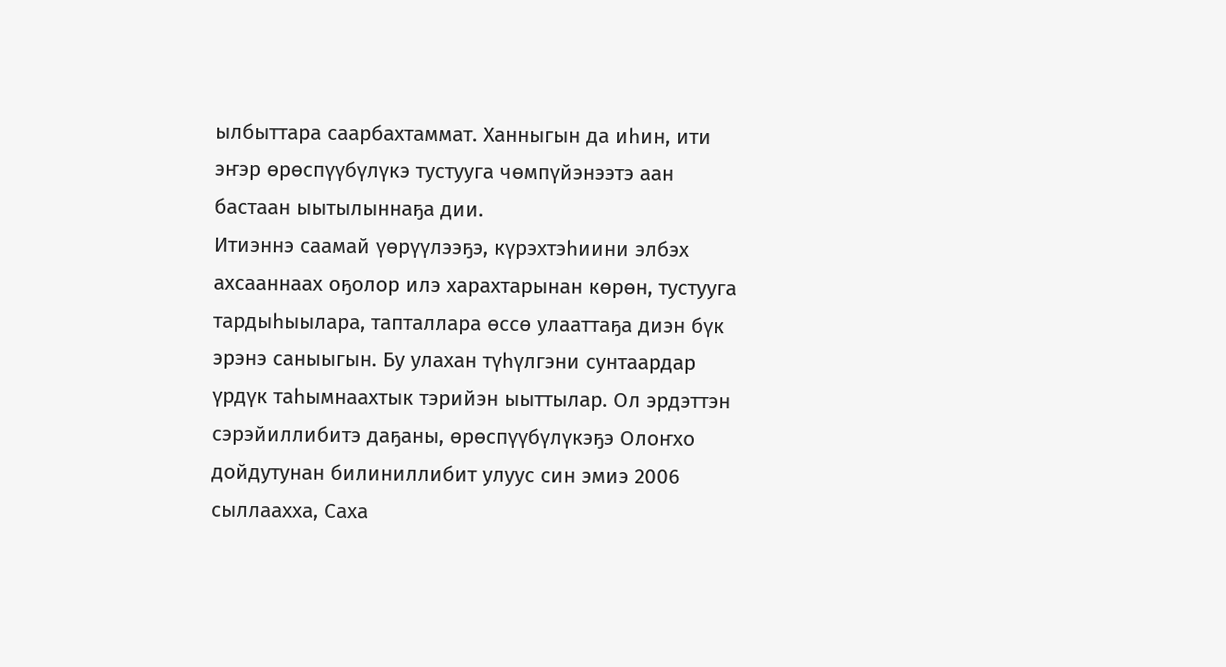ылбыттара саарбахтаммат. Ханныгын да иһин, ити эҥэр өрөспүүбүлүкэ тустууга чөмпүйэнээтэ аан бастаан ыытылыннаҕа дии.
Итиэннэ саамай үөрүүлээҕэ, күрэхтэһиини элбэх ахсааннаах оҕолор илэ харахтарынан көрөн, тустууга тардыһыылара, тапталлара өссө улааттаҕа диэн бүк эрэнэ саныыгын. Бу улахан түһүлгэни сунтаардар үрдүк таһымнаахтык тэрийэн ыыттылар. Ол эрдэттэн сэрэйиллибитэ даҕаны, өрөспүүбүлүкэҕэ Олоҥхо дойдутунан билиниллибит улуус син эмиэ 2006 сыллаахха, Саха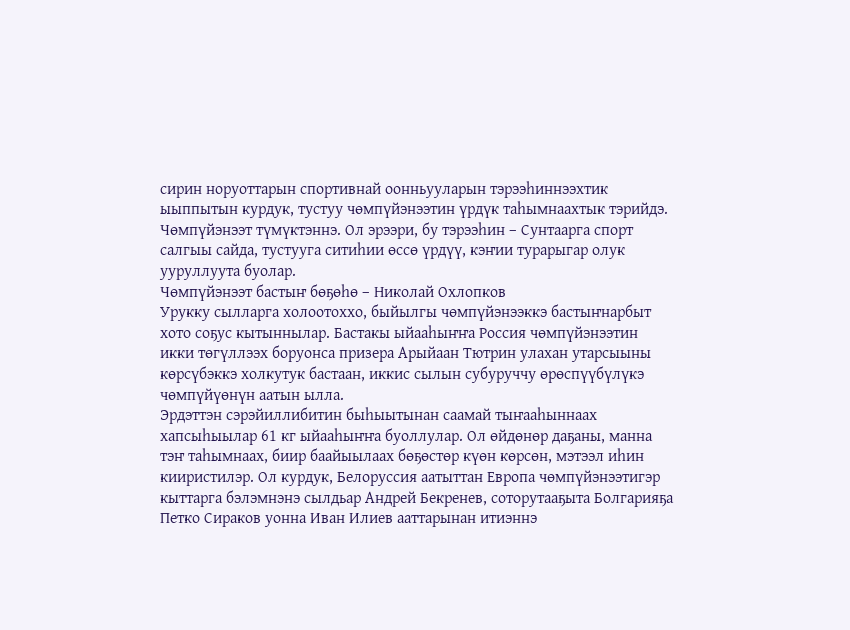сирин норуоттарын спортивнай оонньууларын тэрээһиннээхтик ыыппытын курдук, тустуу чөмпүйэнээтин үрдүк таһымнаахтык тэрийдэ. Чөмпүйэнээт түмүктэннэ. Ол эрээри, бу тэрээһин – Сунтаарга спорт салгыы сайда, тустууга ситиһии өссө үрдүү, кэҥии турарыгар олук ууруллуута буолар.
Чөмпүйэнээт бастыҥ бөҕөһө – Николай Охлопков
Урукку сылларга холоотоххо, быйылгы чөмпүйэнээккэ бастыҥнарбыт хото соҕус кытыннылар. Бастакы ыйааһыҥҥа Россия чөмпүйэнээтин икки төгүллээх боруонса призера Арыйаан Тютрин улахан утарсыыны көрсүбэккэ холкутук бастаан, иккис сылын субуруччу өрөспүүбүлүкэ чөмпүйүөнүн аатын ылла.
Эрдэттэн сэрэйиллибитин быһыытынан саамай тыҥааһыннаах хапсыһыылар 61 кг ыйааһыҥҥа буоллулар. Ол өйдөнөр даҕаны, манна тэҥ таһымнаах, биир баайыылаах бөҕөстөр күөн көрсөн, мэтээл иһин кииристилэр. Ол курдук, Белоруссия аатыттан Европа чөмпүйэнээтигэр кыттарга бэлэмнэнэ сылдьар Андрей Бекренев, соторутааҕыта Болгарияҕа Петко Сираков уонна Иван Илиев ааттарынан итиэннэ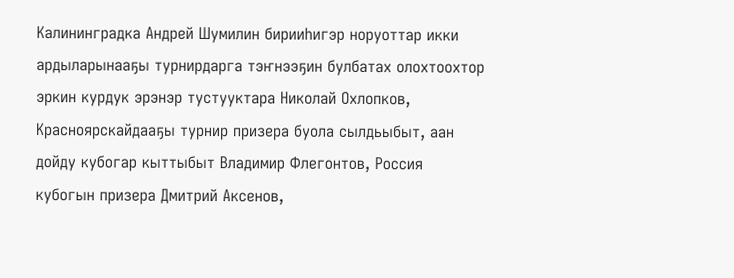Калининградка Андрей Шумилин бирииһигэр норуоттар икки ардыларынааҕы турнирдарга тэҥнээҕин булбатах олохтоохтор эркин курдук эрэнэр тустууктара Николай Охлопков, Красноярскайдааҕы турнир призера буола сылдьыбыт, аан дойду кубогар кыттыбыт Владимир Флегонтов, Россия кубогын призера Дмитрий Аксенов,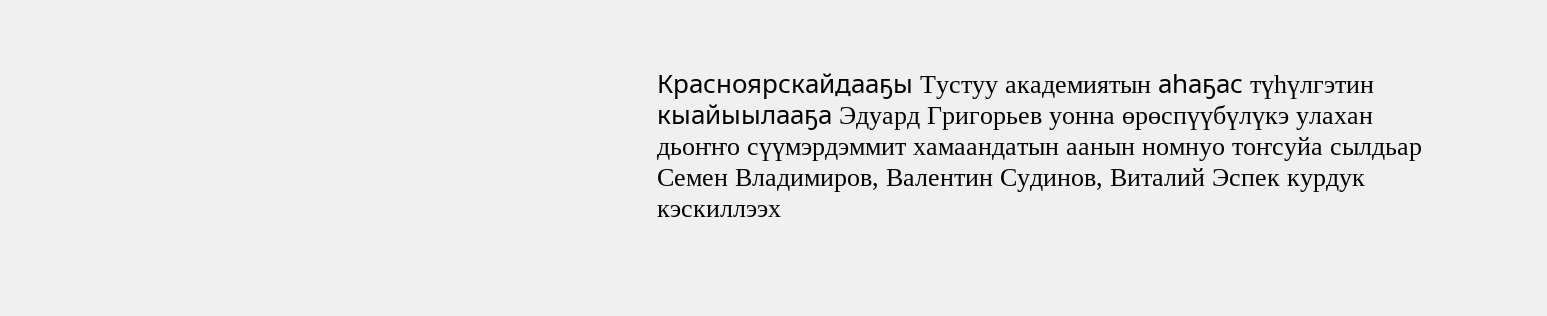Красноярскайдааҕы Тустуу академиятын аһаҕас түһүлгэтин кыайыылааҕа Эдуард Григорьев уонна өрөспүүбүлүкэ улахан дьоҥҥо сүүмэрдэммит хамаандатын аанын номнуо тоҥсуйа сылдьар Семен Владимиров, Валентин Судинов, Виталий Эспек курдук кэскиллээх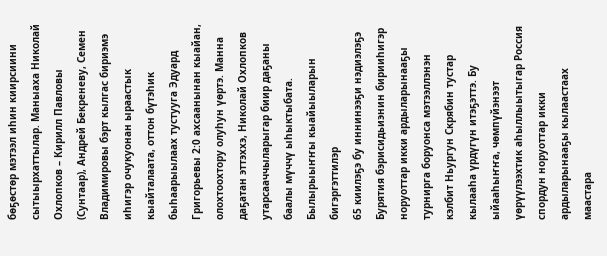бөҕөстөр мэтээл иһин киирсиини сытыырхаттылар. Маныаха Николай Охлопков – Кирилл Павловы (Сунтаар), Андрей Бекреневу, Семен Владимировы бэрт кылгас бириэмэ иһигэр очукуонан ыраастык кыайталаата, оттон бүтэһик быһаарыылаах тустууга Эдуард Григорьевы 2:0 ахсаанынан кыайан, олохтоохтору олуһун үөртэ. Манна даҕатан эттэххэ, Николай Охлопков утарсааччыларыгар биир даҕаны баалы мүччү ыһыктыбата.
Былырыыҥҥы кыайыыларын бигэргэттилэр
65 киилэҕэ бу иннинээҕи нэдиэлэҕэ Бурятия бэрисидьиэнин бирииһигэр норуоттар икки ардыларынааҕы турнирга боруонса мэтээллэнэн кэлбит Ньургун Скрябин тустар кылааһа үрдүгүн итэҕэттэ. Бу ыйааһыҥҥа, чөмпүйэнээт үөрүүлээхтик аһыллыытыгар Россия спордун норуоттар икки ардыларынааҕы кылаастаах маастара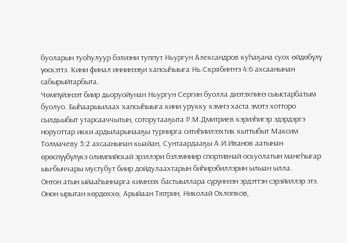буоларын туоһулуур бэлиэни туппут Ньургун Александров куһаҕана суох өйдөбүлү үөскэттэ. Кини финал иннинээҕи хапсыһыыга Нь.Скрябиҥҥэ 4:6 ахсаанынан сабырыйтарбыта.
Чөмпүйэнээт биир дьоруойунан Ньургун Сергин буолла диэтэхпинэ сыыстарбатым буолуо. Быһаарыылаах хапсыһыыга кини урукку кэмҥэ хаста эмэтэ хотторо сылдьыбыт утарсааччытын, соторутааҕыта Р.М.Дмитриев кэриэһигэр эдэрдэргэ норуоттар икки ардыларынааҕы турнирга ситиһиилээхтик кыттыбыт Максим Толмачеву 5:2 ахсаанынан кыайан, Сунтаардааҕы А.И.Иванов аатынан өрөспүүбүлүкэ олимпийскай эрэллэри бэлэмниир спортивнай оскуолатын манеһыгар ыы-быччары мустубут биир дойдулаахтарын биһирэбиллэрин ылыан ылла.
Онтон атын ыйааһыннарга кимнээх бастыыллара сүрүннээн эрдэттэн сэрэйиллэр этэ. Онон ырытан көрдөххө, Арыйаан Тютрин, Николай Охлопков,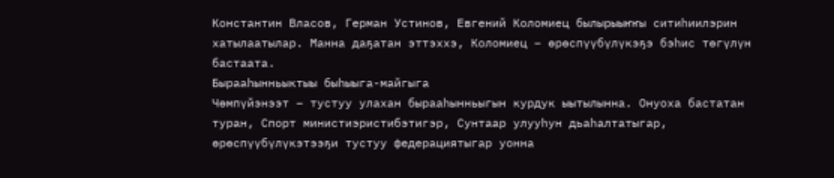Константин Власов, Герман Устинов, Евгений Коломиец былырыыҥҥы ситиһиилэрин хатылаатылар. Манна даҕатан эттэххэ, Коломиец – өрөспүүбүлүкэҕэ бэһис төгүлүн бастаата.
Бырааһынньыктыы быһыыга-майгыга
Чөмпүйэнээт – тустуу улахан бырааһынньыгын курдук ыытылынна. Онуоха бастатан туран, Спорт министиэристибэтигэр, Сунтаар улууһун дьаһалтатыгар, өрөспүүбүлүкэтээҕи тустуу федерациятыгар уонна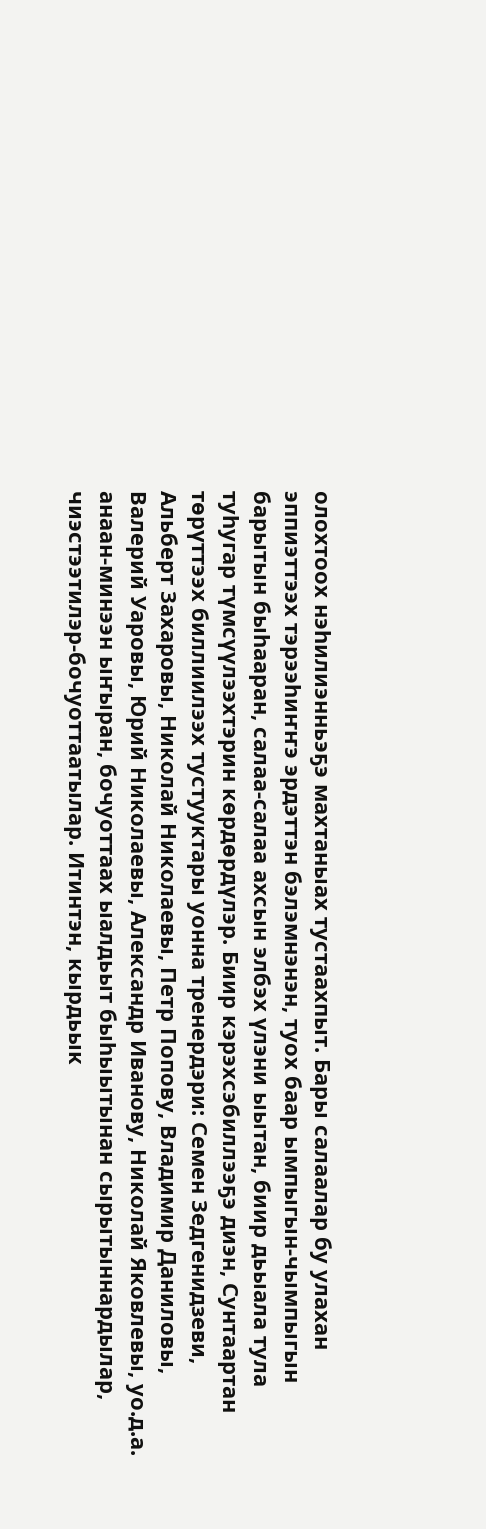олохтоох нэһилиэнньэҕэ махтаныах тустаахпыт. Бары салаалар бу улахан эппиэттээх тэрээһиҥҥэ эрдэттэн бэлэмнэнэн, туох баар ымпыгын-чымпыгын барытын быһааран, салаа-салаа ахсын элбэх үлэни ыытан, биир дьыала тула туһугар түмсүүлээхтэрин көрдөрдүлэр. Биир кэрэхсэбиллээҕэ диэн, Сунтаартан төрүттээх биллиилээх тустууктары уонна тренердэри: Семен Зедгенидзеви, Альберт Захаровы, Николай Николаевы, Петр Попову, Владимир Даниловы, Валерий Уаровы, Юрий Николаевы, Александр Иванову, Николай Яковлевы, уо.д.а. анаан-минээн ыҥыран, бочуоттаах ыалдьыт быһыытынан сырытыннардылар, чиэстээтилэр-бочуоттаатылар. Итинтэн, кырдьык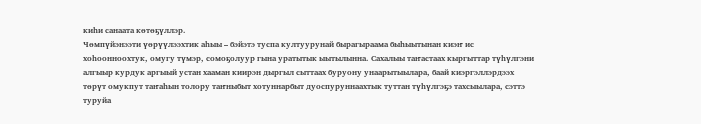киһи санаата көтөҕүллэр.
Чөмпүйэнээти үөрүүлээхтик аһыы – бэйэтэ туспа култуурунай бырагыраама быһыытынан киэҥ ис хоһоонноохтук, омугу түмэр, сомоҕолуур гына уратытык ыытылынна. Сахалыы таҥастаах кыргыттар түһүлгэни алгыыр курдук аргыый устан хааман киирэн дыргыл сыттаах буруону унаарытыылара, баай киэргэллэрдээх төрүт омукпут таҥаһын толору таҥныбыт хотуннарбыт дуоспуруннаахтык туттан түһүлгэҕэ тахсыылара, сэттэ туруйа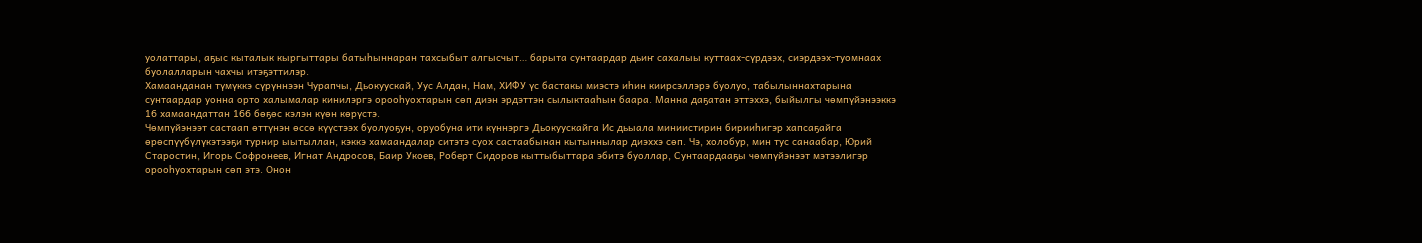уолаттары, аҕыс кыталык кыргыттары батыһыннаран тахсыбыт алгысчыт… барыта сунтаардар дьиҥ сахалыы куттаах-сүрдээх, сиэрдээх-туомнаах буолалларын чахчы итэҕэттилэр.
Хамаанданан түмүккэ сүрүннээн Чурапчы, Дьокуускай, Уус Алдан, Нам, ХИФУ үс бастакы миэстэ иһин киирсэллэрэ буолуо, табылыннахтарына сунтаардар уонна орто халымалар кинилэргэ орооһуохтарын сөп диэн эрдэттэн сылыктааһын баара. Манна даҕатан эттэххэ, быйылгы чөмпүйэнээккэ 16 хамаандаттан 166 бөҕөс кэлэн күөн көрүстэ.
Чөмпүйэнээт састаап өттүнэн өссө күүстээх буолуоҕун, оруобуна ити күннэргэ Дьокуускайга Ис дьыала миниистирин бирииһигэр хапсаҕайга өрөспүүбүлүкэтээҕи турнир ыытыллан, кэккэ хамаандалар ситэтэ суох састаабынан кытыннылар диэххэ сөп. Чэ, холобур, мин тус санаабар, Юрий Старостин, Игорь Софронеев, Игнат Андросов, Баир Укоев, Роберт Сидоров кыттыбыттара эбитэ буоллар, Сунтаардааҕы чөмпүйэнээт мэтээлигэр орооһуохтарын сөп этэ. Онон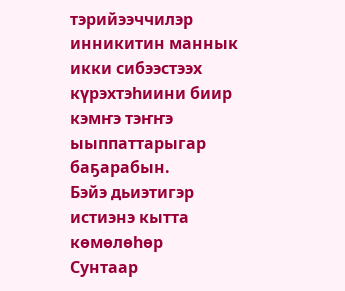тэрийээччилэр инникитин маннык икки сибээстээх күрэхтэһиини биир кэмҥэ тэҥҥэ ыыппаттарыгар баҕарабын.
Бэйэ дьиэтигэр истиэнэ кытта көмөлөһөр
Сунтаар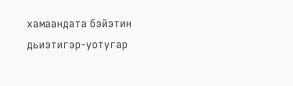хамаандата бэйэтин дьиэтигэр-уотугар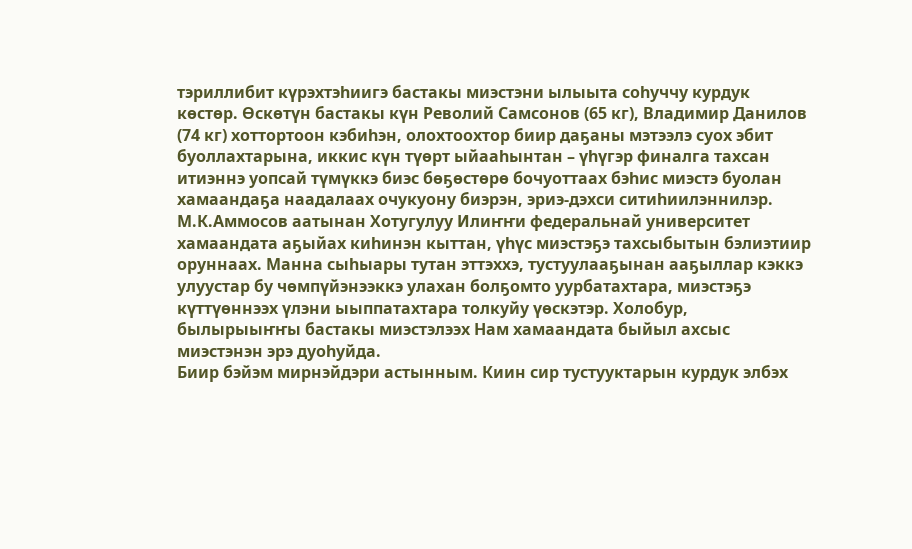тэриллибит күрэхтэһиигэ бастакы миэстэни ылыыта соһуччу курдук көстөр. Өскөтүн бастакы күн Револий Самсонов (65 кг), Владимир Данилов (74 кг) хоттортоон кэбиһэн, олохтоохтор биир даҕаны мэтээлэ суох эбит буоллахтарына, иккис күн түөрт ыйааһынтан – үһүгэр финалга тахсан итиэннэ уопсай түмүккэ биэс бөҕөстөрө бочуоттаах бэһис миэстэ буолан хамаандаҕа наадалаах очукуону биэрэн, эриэ-дэхси ситиһиилэннилэр. М.К.Аммосов аатынан Хотугулуу Илиҥҥи федеральнай университет хамаандата аҕыйах киһинэн кыттан, үһүс миэстэҕэ тахсыбытын бэлиэтиир оруннаах. Манна сыһыары тутан эттэххэ, тустуулааҕынан ааҕыллар кэккэ улуустар бу чөмпүйэнээккэ улахан болҕомто уурбатахтара, миэстэҕэ күттүөннээх үлэни ыыппатахтара толкуйу үөскэтэр. Холобур, былырыыҥҥы бастакы миэстэлээх Нам хамаандата быйыл ахсыс миэстэнэн эрэ дуоһуйда.
Биир бэйэм мирнэйдэри астынным. Киин сир тустууктарын курдук элбэх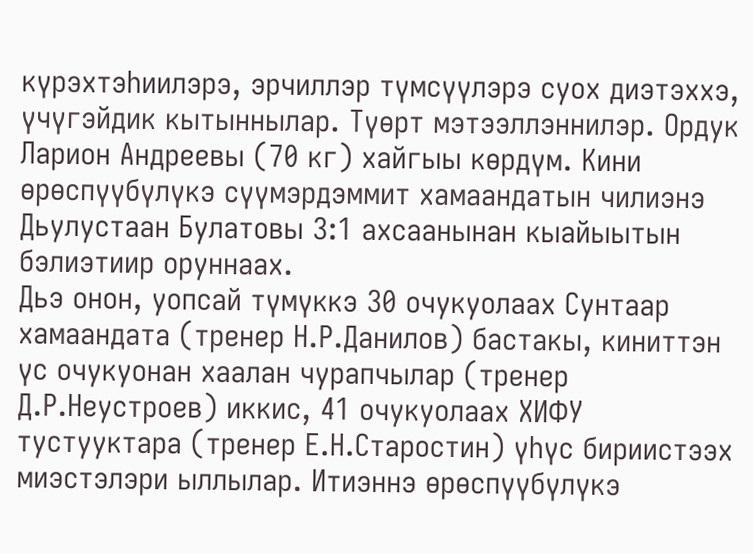күрэхтэһиилэрэ, эрчиллэр түмсүүлэрэ суох диэтэххэ, үчүгэйдик кытыннылар. Түөрт мэтээллэннилэр. Ордук Ларион Андреевы (70 кг) хайгыы көрдүм. Кини өрөспүүбүлүкэ сүүмэрдэммит хамаандатын чилиэнэ Дьулустаан Булатовы 3:1 ахсаанынан кыайыытын бэлиэтиир оруннаах.
Дьэ онон, уопсай түмүккэ 30 очукуолаах Сунтаар хамаандата (тренер Н.Р.Данилов) бастакы, киниттэн үс очукуонан хаалан чурапчылар (тренер Д.Р.Неустроев) иккис, 41 очукуолаах ХИФУ тустууктара (тренер Е.Н.Старостин) үһүс бириистээх миэстэлэри ыллылар. Итиэннэ өрөспүүбүлүкэ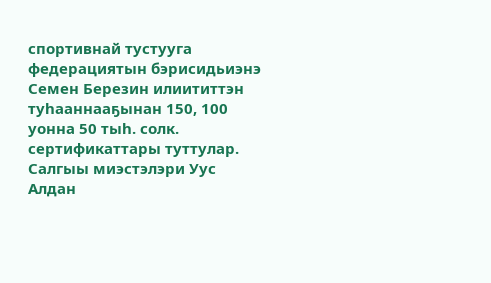спортивнай тустууга федерациятын бэрисидьиэнэ Семен Березин илиититтэн туһааннааҕынан 150, 100 уонна 50 тыһ. солк. сертификаттары туттулар. Салгыы миэстэлэри Уус Алдан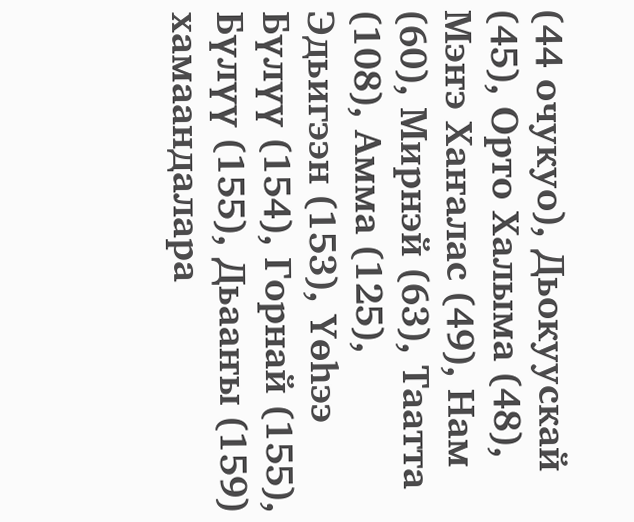(44 очукуо), Дьокуускай (45), Орто Халыма (48), Мэҥэ Хаҥалас (49), Нам (60), Мирнэй (63), Таатта (108), Амма (125), Эдьигээн (153), Үөһээ Бүлүү (154), Горнай (155), Бүлүү (155), Дьааҥы (159) хамаандалара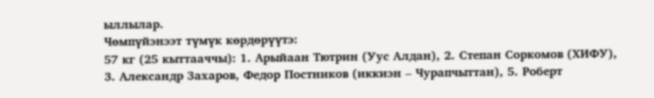ыллылар.
Чөмпүйэнээт түмүк көрдөрүүтэ:
57 кг (25 кыттааччы): 1. Арыйаан Тютрин (Уус Алдан), 2. Степан Соркомов (ХИФУ), 3. Александр Захаров, Федор Постников (иккиэн – Чурапчыттан), 5. Роберт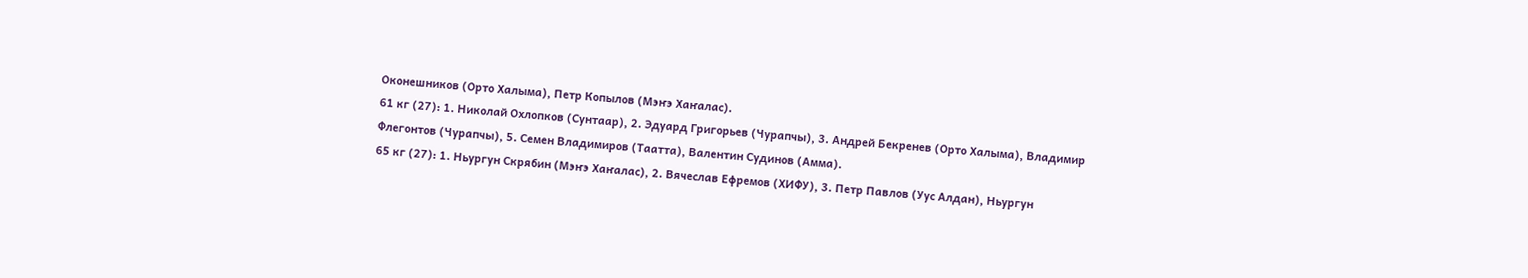Оконешников (Орто Халыма), Петр Копылов (Мэҥэ Хаҥалас).
61 кг (27): 1. Николай Охлопков (Сунтаар), 2. Эдуард Григорьев (Чурапчы), 3. Андрей Бекренев (Орто Халыма), Владимир Флегонтов (Чурапчы), 5. Семен Владимиров (Таатта), Валентин Судинов (Амма).
65 кг (27): 1. Ньургун Скрябин (Мэҥэ Хаҥалас), 2. Вячеслав Ефремов (ХИФУ), 3. Петр Павлов (Уус Алдан), Ньургун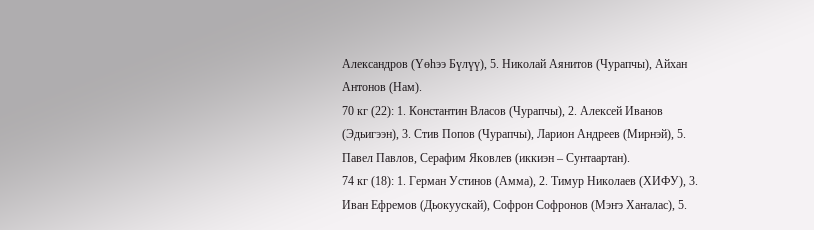Александров (Үөһээ Бүлүү), 5. Николай Аянитов (Чурапчы), Айхан Антонов (Нам).
70 кг (22): 1. Константин Власов (Чурапчы), 2. Алексей Иванов (Эдьигээн), 3. Стив Попов (Чурапчы), Ларион Андреев (Мирнэй), 5. Павел Павлов, Серафим Яковлев (иккиэн – Сунтаартан).
74 кг (18): 1. Герман Устинов (Амма), 2. Тимур Николаев (ХИФУ), 3. Иван Ефремов (Дьокуускай), Софрон Софронов (Мэҥэ Хаҥалас), 5.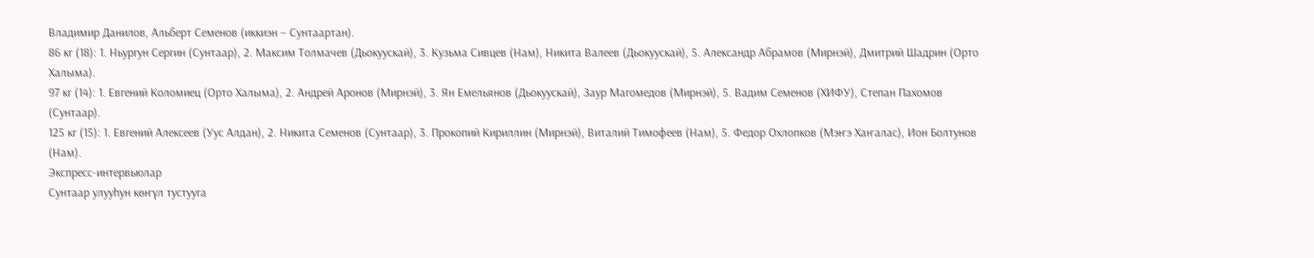Владимир Данилов, Альберт Семенов (иккиэн – Сунтаартан).
86 кг (18): 1. Ньургун Сергин (Сунтаар), 2. Максим Толмачев (Дьокуускай), 3. Кузьма Сивцев (Нам), Никита Валеев (Дьокуускай), 5. Александр Абрамов (Мирнэй), Дмитрий Шадрин (Орто Халыма).
97 кг (14): 1. Евгений Коломиец (Орто Халыма), 2. Андрей Аронов (Мирнэй), 3. Ян Емельянов (Дьокуускай), Заур Магомедов (Мирнэй), 5. Вадим Семенов (ХИФУ), Степан Пахомов (Сунтаар).
125 кг (15): 1. Евгений Алексеев (Уус Алдан), 2. Никита Семенов (Сунтаар), 3. Прокопий Кириллин (Мирнэй), Виталий Тимофеев (Нам), 5. Федор Охлопков (Мэҥэ Хаҥалас), Ион Болтунов (Нам).
Экспресс-интервьюлар
Сунтаар улууһун көҥүл тустууга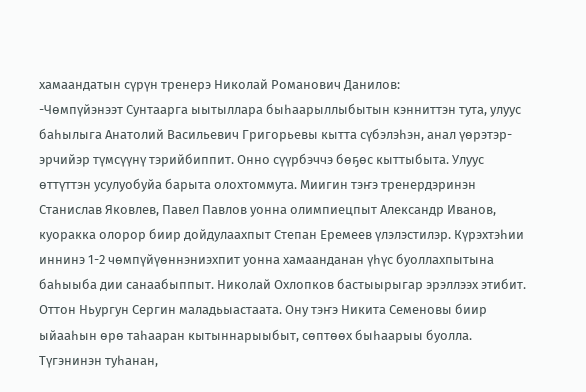хамаандатын сүрүн тренерэ Николай Романович Данилов:
-Чөмпүйэнээт Сунтаарга ыытыллара быһаарыллыбытын кэнниттэн тута, улуус баһылыга Анатолий Васильевич Григорьевы кытта сүбэлэһэн, анал үөрэтэр-эрчийэр түмсүүнү тэрийбиппит. Онно cүүрбэччэ бөҕөс кыттыбыта. Улуус өттүттэн усулуобуйа барыта олохтоммута. Миигин тэҥэ тренердэринэн Станислав Яковлев, Павел Павлов уонна олимпиецпыт Александр Иванов, куоракка олорор биир дойдулаахпыт Степан Еремеев үлэлэстилэр. Күрэхтэһии иннинэ 1-2 чөмпүйүөннэниэхпит уонна хамаанданан үһүс буоллахпытына баһыыба дии санаабыппыт. Николай Охлопков бастыырыгар эрэллээх этибит. Оттон Ньургун Сергин маладьыастаата. Ону тэҥэ Никита Семеновы биир ыйааһын өрө таһааран кытыннарыыбыт, сөптөөх быһаарыы буолла.
Түгэнинэн туһанан,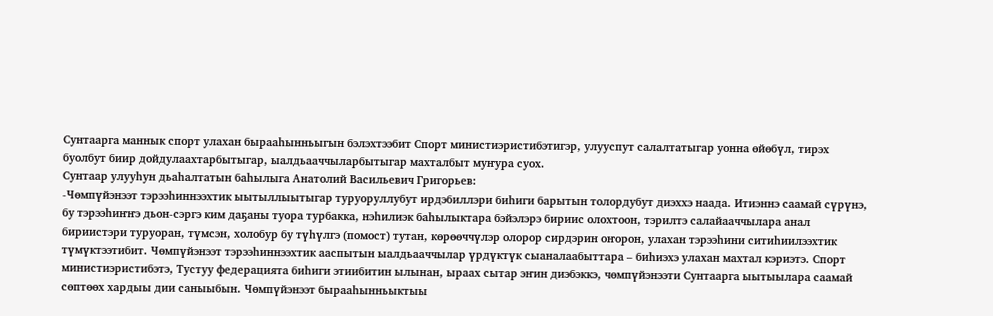Сунтаарга маннык спорт улахан бырааһынньыгын бэлэхтээбит Спорт министиэристибэтигэр, улууспут салалтатыгар уонна өйөбүл, тирэх буолбут биир дойдулаахтарбытыгар, ыалдьааччыларбытыгар махталбыт муҥура суох.
Сунтаар улууһун дьаһалтатын баһылыга Анатолий Васильевич Григорьев:
-Чөмпүйэнээт тэрээһиннээхтик ыытыллыытыгар туруоруллубут ирдэбиллэри биһиги барытын толордубут диэххэ наада. Итиэннэ саамай сүрүнэ, бу тэрээһиҥҥэ дьон-сэргэ ким даҕаны туора турбакка, нэһилиэк баһылыктара бэйэлэрэ бириис олохтоон, тэрилтэ салайааччылара анал бириистэри туруоран, түмсэн, холобур бу түһүлгэ (помост) тутан, көрөөччүлэр олорор сирдэрин оҥорон, улахан тэрээһини ситиһиилээхтик түмүктээтибит. Чөмпүйэнээт тэрээһиннээхтик ааспытын ыалдьааччылар үрдүктүк сыаналаабыттара – биһиэхэ улахан махтал кэриэтэ. Спорт министиэристибэтэ, Тустуу федерацията биһиги этиибитин ылынан, ыраах сытар эҥин диэбэккэ, чөмпүйэнээти Сунтаарга ыытыылара саамай сөптөөх хардыы дии саныыбын. Чөмпүйэнээт бырааһынньыктыы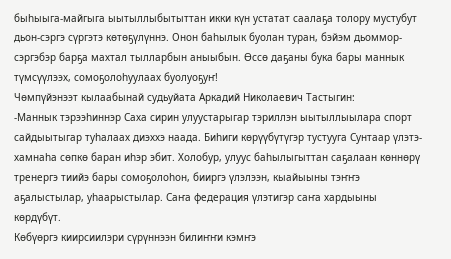быһыыга-майгыга ыытыллыбытыттан икки күн устатат саалаҕа толору мустубут дьон-сэргэ сүргэтэ көтөҕүлүннэ. Онон баһылык буолан туран, бэйэм дьоммор-сэргэбэр барҕа махтал тылларбын аныыбын. Өссө даҕаны бука бары маннык түмсүүлээх, сомоҕолоһуулаах буолуоҕуҥ!
Чөмпүйэнээт кылаабынай судьуйата Аркадий Николаевич Тастыгин:
-Маннык тэрээһиннэр Саха сирин улуустарыгар тэриллэн ыытыллыылара спорт сайдыытыгар туһалаах диэххэ наада. Биһиги көрүүбүтүгэр тустууга Сунтаар үлэтэ-хамнаһа сөпкө баран иһэр эбит. Холобур, улуус баһылыгыттан саҕалаан көннөрү тренергэ тиийэ бары сомоҕолоһон, бииргэ үлэлээн, кыайыыны тэҥҥэ аҕалыстылар, уһаарыстылар. Саҥа федерация үлэтигэр саҥа хардыыны көрдүбүт.
Көбүөргэ киирсиилэри сүрүннээн билиҥҥи кэмҥэ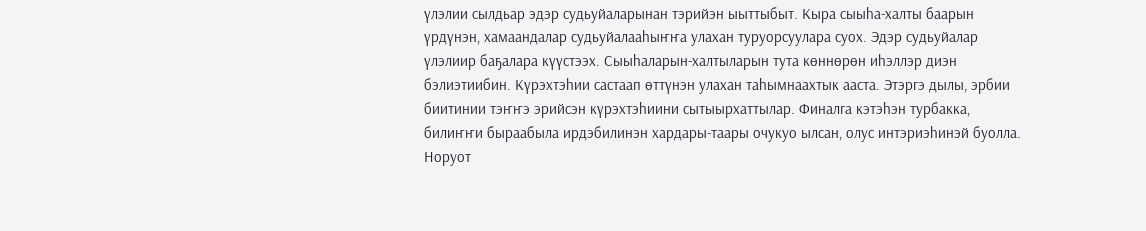үлэлии сылдьар эдэр судьуйаларынан тэрийэн ыыттыбыт. Кыра сыыһа-халты баарын үрдүнэн, хамаандалар судьуйалааһыҥҥа улахан туруорсуулара суох. Эдэр судьуйалар үлэлиир баҕалара күүстээх. Сыыһаларын-халтыларын тута көннөрөн иһэллэр диэн бэлиэтиибин. Күрэхтэһии састаап өттүнэн улахан таһымнаахтык ааста. Этэргэ дылы, эрбии биитинии тэҥҥэ эрийсэн күрэхтэһиини сытыырхаттылар. Финалга кэтэһэн турбакка, билиҥҥи быраабыла ирдэбилинэн хардары-таары очукуо ылсан, олус интэриэһинэй буолла. Норуот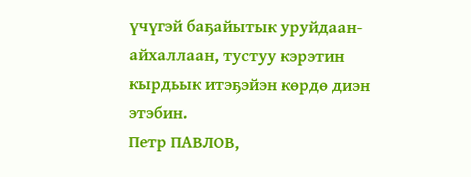үчүгэй баҕайытык уруйдаан-айхаллаан, тустуу кэрэтин кырдьык итэҕэйэн көрдө диэн этэбин.
Петр ПАВЛОВ,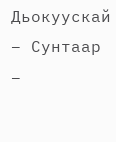Дьокуускай – Сунтаар –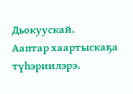Дьокуускай.
Ааптар хаартыскаҕа түһэриилэрэ.